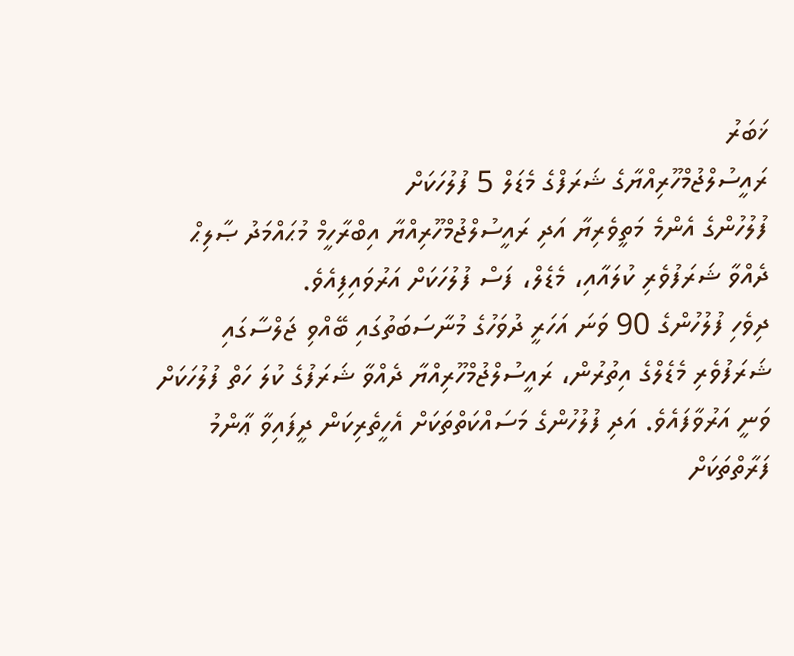ޚަބަރު
ރައީސުލްޖުމްހޫރިއްޔާގެ ޝަރަފްގެ މެޑަލް 5 ފުލުހަކަށް
ފުލުހުންގެ އެންމެ މަތީވެރިޔާ އަދި ރައީސުލްޖުމްހޫރިއްޔާ އިބްރާހީމް މުޙައްމަދު ޞާލިޙް ދެއްވާ ޝަރަފުވެރި ކުލައާއި، މެޑެލް، ފަސް ފުލުހަކަށް އަރުވައިފިއެވެ.
ދިވެހި ފުލުހުންގެ 90 ވަނަ އަހަރީ ދުވަހުގެ މުނާސަބަތުގައި ބޭއްވި ޖަލްސާގައި ޝަރަފުވެރި މެޑެލްގެ އިތުރުން، ރައީސުލްޖުމްހޫރިއްޔާ ދެއްވާ ޝަރަފުގެ ކުލަ ހަތް ފުލުހަކަށް ވަނީ އަރުވާފައެވެ. އަދި ފުލުހުންގެ މަސައްކަތްތަކަށް އެހީތެރިކަން ދީފައިވާ ޢާންމު ފަރާތްތަކަށް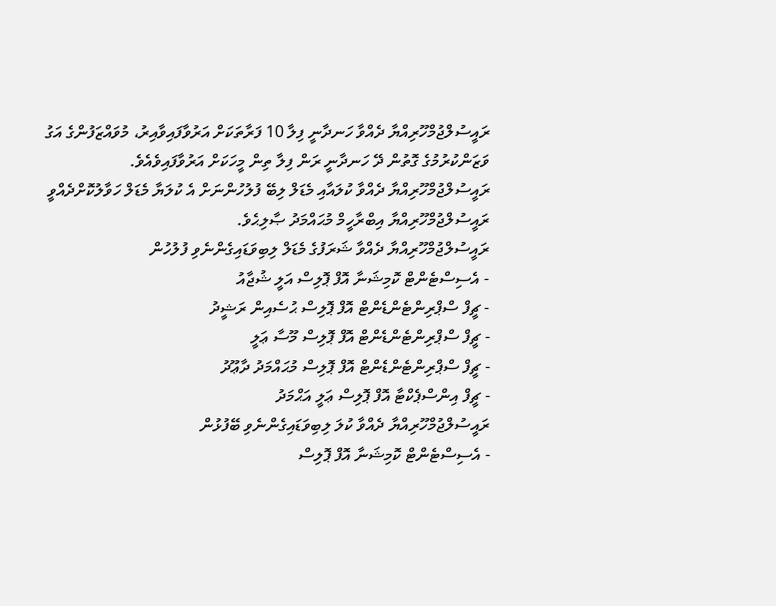ރައީސުލްޖުމްހޫރިއްޔާ ދެއްވާ ހަނދާނީ ފިލާ 10 ފަރާތަކަށް އަރުވާފައިވާއިރު، މުވައްޒަފުންގެ އަގު ވަޒަންކުރުމުގެ ގޮތުން ދޭ ހަނދާނީ ރަން ފިލާ ތިން މީހަކަށް އަރުވާފައިވެއެވެ.
ރައީސުލްޖުމްހޫރިއްޔާ ދެއްވާ ކުލައާއި މެޑަލް ލިބޭ ފުލުހުންނަށް އެ ކުލަޔާ މެޑަލް ހަވާލުކޮށްދެއްވީ ރައީސުލްޖުމްހޫރިއްޔާ އިބްރާހީމް މުޙައްމަދު ޞާލިޙެވެ.
ރައީސުލްޖުމްހޫރިއްޔާ ދެއްވާ ޝަރަފުގެ މެޑަލް ލިބިވަޑައިގެންނެވި ފުލުހުން
- އެސިސްޓެންޓް ކޮމިޝަނާ އޮފް ޕޮލިސް އަލީ ޝުޖާއު
- ޗީފް ސްޕްރިންޓެންޑެންޓް އޮފް ޕޮލިސް ޙުސެއިން ރަޝީދު
- ޗީފް ސްޕްރިންޓެންޑެންޓް އޮފް ޕޮލިސް މޫސާ ޢަލީ
- ޗީފް ސްޕްރިންޓެންޑެންޓް އޮފް ޕޮލިސް މުޙައްމަދު ދާޢޫދު
- ޗީފް އިންސްޕެކްޓާ އޮފް ޕޮލިސް ޢަލީ އަޙްމަދު
ރައީސުލްޖުމްހޫރިއްޔާ ދެއްވާ ކުލަ ލިބިވަޑައިގެންނެވި ބޭފުޅުން
- އެސިސްޓެންޓް ކޮމިޝަނާ އޮފް ޕޮލިސް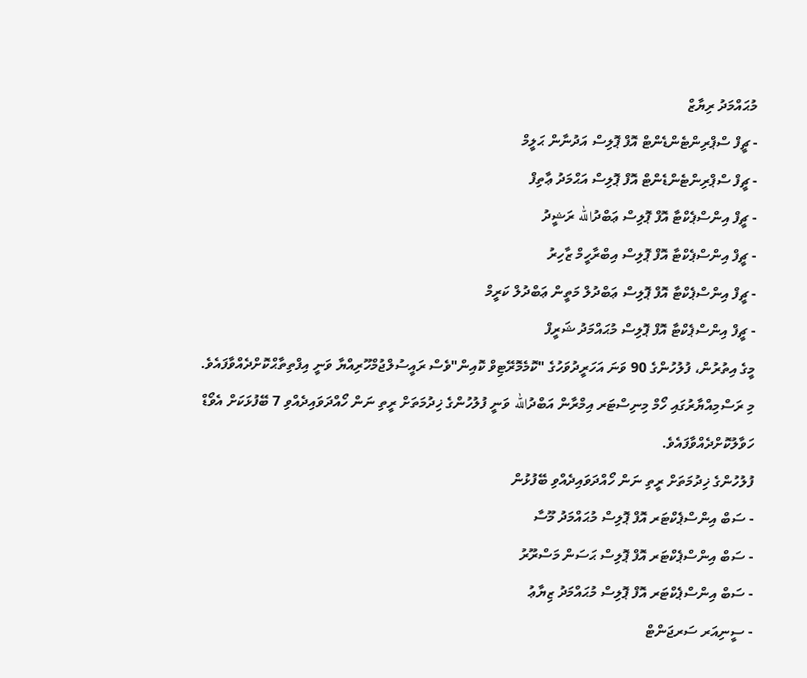މުޙައްމަދު ރިޔާޒް
- ޗީފް ސްޕްރިންޓެންޑެންޓް އޮފް ޕޮލިސް އަދުނާން ޙަލީމް
- ޗީފް ސްޕްރިންޓެންޑެންޓް އޮފް ޕޮލިސް އަޙްމަދު ޢާތިފް
- ޗީފް އިންސްޕެކްޓާ އޮފް ޕޮލިސް ޢަބްދުالله ރަޝީދު
- ޗީފް އިންސްޕެކްޓާ އޮފް ޕޮލިސް އިބްރާހީމް ޒާހިރު
- ޗީފް އިންސްޕެކްޓާ އޮފް ޕޮލިސް ޢަބްދުލް މަތީން ޢަބްދުލް ކަރީމް
- ޗީފް އިންސްޕެކްޓާ އޮފް ޕޮލިސް މުޙައްމަދު ޝަރީފް
މީގެ އިތުރުން، ފުލުހުންގެ 90 ވަނަ އަހަރީދުވަހުގެ "ކޮމެމޮރޭޓިވް ކޮއިން"ވެސް ރައީސުލްޖުމްހޫރިއްޔާ ވަނީ އިފްތިތާޙްކޮށްދެއްވާފައެވެ.
މި ރަސްމިއްޔާރުގައި ހޯމް މިނިސްޓަރ އިމްރާން އަބްދުالله ވަނީ ފުލުހުންގެ ޚިދުމަތަށް ރީތި ނަން ހޯއްދަވައިދެއްވި 7 ބޭފުޅަކަށް އެވޯޑް ހަވާލުކޮށްދެއްވާފައެވެ.
ފުލުހުންގެ ޚިދުމަތަށް ރީތި ނަން ހޯއްދަވައިދެއްވި ބޭފުޅުން
- ސަބް އިންސްޕެކްޓަރ އޮފް ޕޮލިސް މުޙައްމަދު މޫސާ
- ސަބް އިންސްޕެކްޓަރ އޮފް ޕޮލިސް ޙަސަން މަސްރޫރު
- ސަބް އިންސްޕެކްޓަރ އޮފް ޕޮލިސް މުޙައްމަދު ޒިޔާޢު
- ސީނިއަރ ސަރޖަންޓް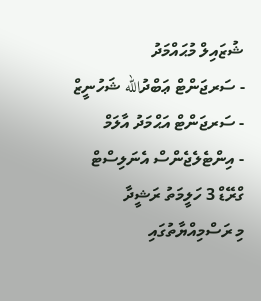ޝުޒައިލް މުޙައްމަދު
- ސަރޖަންޓް ޢަބްދުالله ޝަހުނީޒް
- ސަރޖަންޓް އަޙްމަދު އާލަމް
- އިންޓެލެޖެންސް އެނަލިސްޓް ގްރޭޑް 3 ހަލީމަތު ރަޝީދާ
މި ރަސްމިއްޔާތުގައި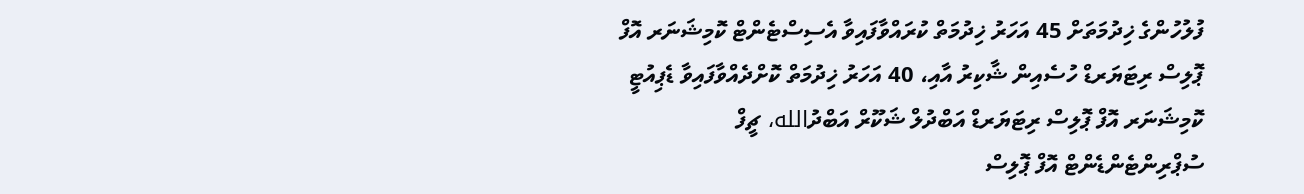ފުލުހުންގެ ޚިދުމަތަށް 45 އަހަރު ޚިދުމަތް ކުރައްވާފައިވާ އެސިސްޓެންޓް ކޮމިޝަނަރ އޮފް ޕޮލިސް ރިޓަޔަރޑް ހުސެއިން ޝާކިރު އާއި، 40 އަހަރު ޚިދުމަތް ކޮށްދެއްވާފައިވާ ޑެޕިއުޓީ ކޮމިޝަނަރ އޮފް ޕޮލިސް ރިޓަޔަރޑް އަބްދުލް ޝަކޫރް އަބްދުالله، ޗީފް ސުޕްރިންޓެންޑެންޓް އޮފް ޕޮލިސް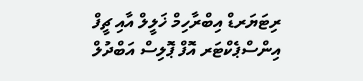ރިޓަޔަރޑް އިބްރާހިމް ޚަލީލް އާއި ޗީފް އިންސްޕެކްޓަރ އޮފް ޕޮލިސް އަބްދުލް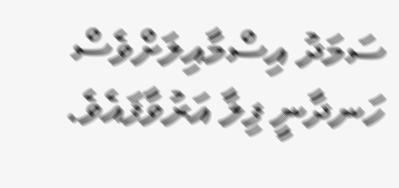ސަމަދު އިސްމާއިލަށްވެސް ހަނދާނީ ފިލާ އަރުވާފައެވެ.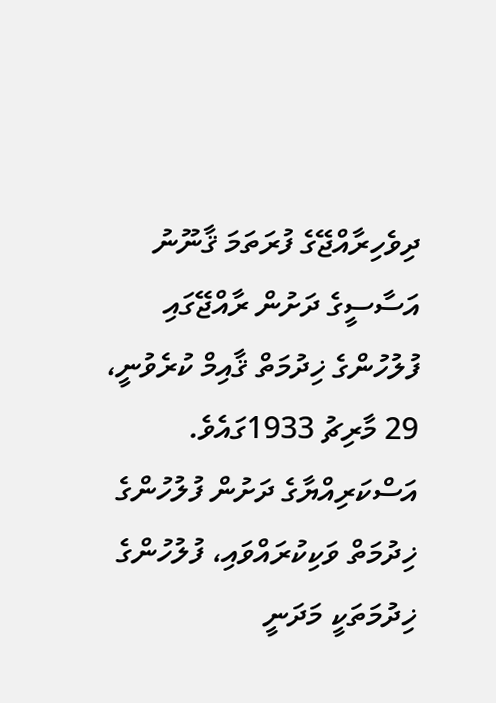ދިވެހިރާއްޖޭގެ ފުރަތަމަ ޤާނޫނު އަސާސީގެ ދަށުން ރާއްޖޭގައި ފުލުހުންގެ ޚިދުމަތް ޤާއިމް ކުރެވުނީ، 29 މާރިޗު 1933ގައެވެ. އަސްކަރިއްޔާގެ ދަށުން ފުލުހުންގެ ޚިދުމަތް ވަކިކުރައްވައި، ފުލުހުންގެ ޚިދުމަތަކީ މަދަނީ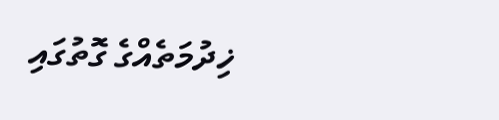ޚިދުމަތެއްގެ ގޮތުގައި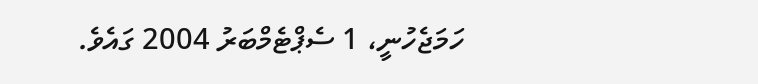ހަމަޖެހުނީ، 1 ސެޕްޓެމްބަރު 2004 ގައެވެ.